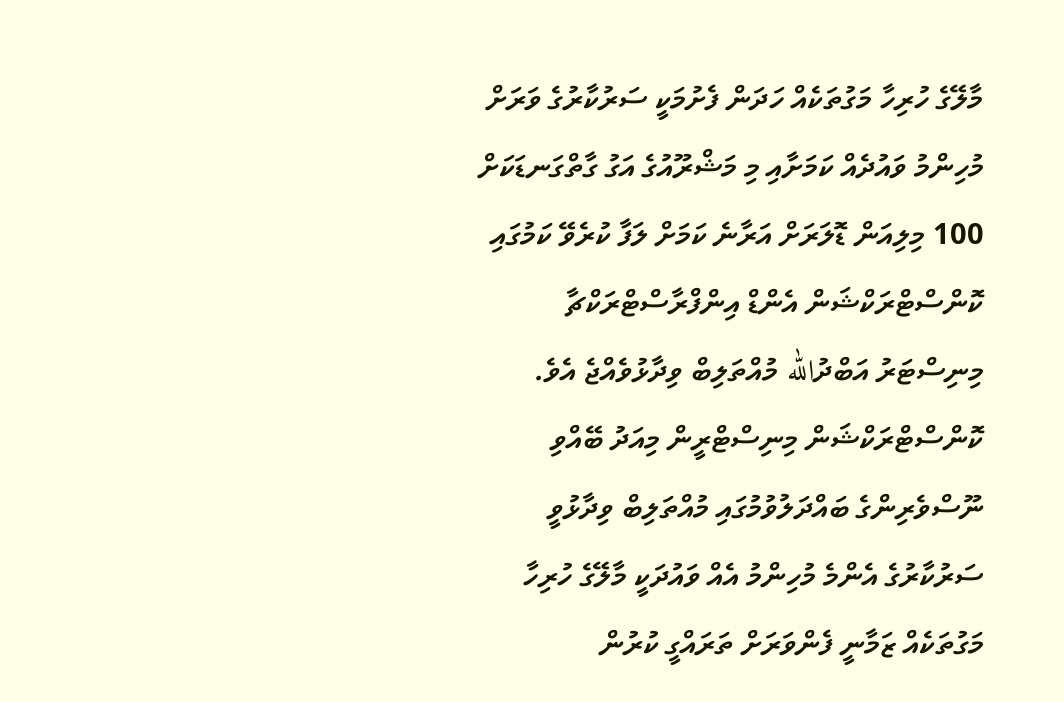މާލޭގެ ހުރިހާ މަގުތަކެއް ހަދަން ފެށުމަކީ ސަރުކާރުގެ ވަރަށް މުހިންމު ވައުދެއް ކަމަށާއި މި މަޝްރޫއުގެ އަގު ގާތްގަނޑަކަށް 100 މިލިއަން ޑޮލަރަށް އަރާނެ ކަމަށް ލަފާ ކުރެވޭ ކަމުގައި ކޮންސްޓްރަކްޝަން އެންޑް އިންފްރާސްޓްރަކްޗާ މިނިސްޓަރު އަބްދުالله މުއްތަލިބް ވިދާޅުވެއްޖެ އެވެ.
ކޮންސްޓްރަކްޝަން މިނިސްޓްރީން މިއަދު ބޭއްވި ނޫސްވެރިންގެ ބައްދަލުވުމުގައި މުއްތަލިބް ވިދާޅުވީ ސަރުކާރުގެ އެންމެ މުހިންމު އެއް ވައުދަކީ މާލޭގެ ހުރިހާ މަގުތަކެއް ޒަމާނީ ފެންވަރަށް ތަރައްގީ ކުރުން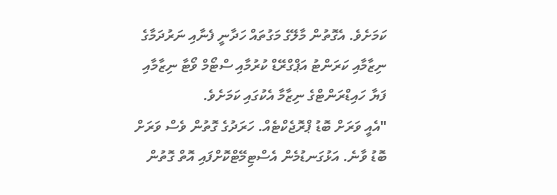ކަމަށެވެ. އެގޮތުން މާލޭގެ މަގުތައް ހަދާނީ ފެނާއި ނަރުދަމާގެ ނިޒާމާއި ކަރަންޓު އަޕްގްރޭޑް ކުރުމާއި ސްޓޯމް ވޯޓާ ނިޒާމާއި ފަޔާ ހައިޑްރަންޓްގެ ނިޒާމާ އެކުގައި ކަމަށެވެ.
"އެއީ ވަރަށް ބޮޑު ޕްރޮޖެކްޓެއް. ހަރަދުގެ ގޮތުން ވެސް ވަރަށް ބޮޑު ވާނެ. އަޅުގަނޑުމެން އެސްޓިމޭޓްކޮށްފައި އޮތް ގޮތުން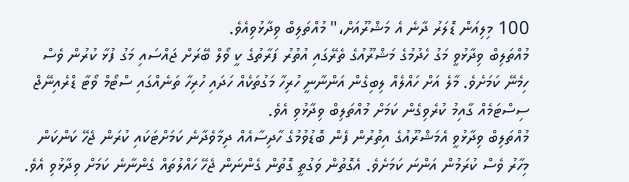100 މިލިއަން ޑޮލަރު ދާނެ އެ މަޝްރޫއަށް،" މުއްތަލިބް ވިދާޅުވިއެވެ.
މުއްތަލިބް ވިދާޅުވީ މަގު ހެދުމުގެ މަޝްރޫއުގެ ތެރޭގައި އުތުރު ފަރާތުގެ ކީ ވޯލް ބޭރަށް ޖައްސައި މަގު ފުޅާ ކުރުން ވެސް ހިމެނޭ ކަމަށެވެ. މާލެ އަށް ހައްލެއް ލިބިގެން އަންނާނީ ހުރިހާ މަގުތަކެއް ހަދައި ހުރިހާ ތަނެއްގައި ސްޓޯމް ވޯޓާ ޑްރެއިނޭޖް ސިސްޓަމެއް ގާއިމު ކުރެވިގެން ކަމަށް މުއްތަލިބް ވިދާޅުވި އެވެ.
މުއްތަލިބް ވިދާޅުވީ އެމަޝްރޫއުގެ އިތުރުން ފެން ބޮޑުވުމުގެ ހާދިސާއެއް ދިމާވެދާނެ ކަމަށްޓަކައި ކުރަން ޖެހޭ ކަންކަން މިހާރު ވެސް ކުރަމުން އަންނަ ކަމަށެވެ. އެގޮތުން ވަގުތީ ގޮތުން ގެންނަން ޖެހޭ ހައްލުތައް ގެންނާނެ ކަމަށް ވިދާޅުވި އެވެ.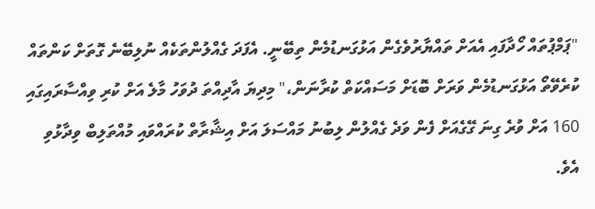"ޕަމްޕުތައް ހޯދާފައި އެއަށް ތައްޔާރުވެގެން އަޅުގަނޑުމެން ތިބޭނީ. އެފަދަ ގެއްލުންތަކެއް ނުލިބޭނެ ގޮތަށް ކަންތައް ކުރެވޭތޯ އަޅުގަނޑުމެން ވަރަށް ބޮޑަށް މަސައްކަތް ކުރާނަން،" މިދިޔަ އާދިއްތަ ދުވަހު މާލެ އަށް ކުރި ވިއްސާރައިގައި 160 އަށް ވުރެ ގިނަ ގޭގެއަށް ފެން ވަދެ ގެއްލުން ލިބުނު މައްސަލަ އަށް އިޝާރާތް ކުރައްވައި މުއްތަލިބް ވިދާޅުވި އެވެ.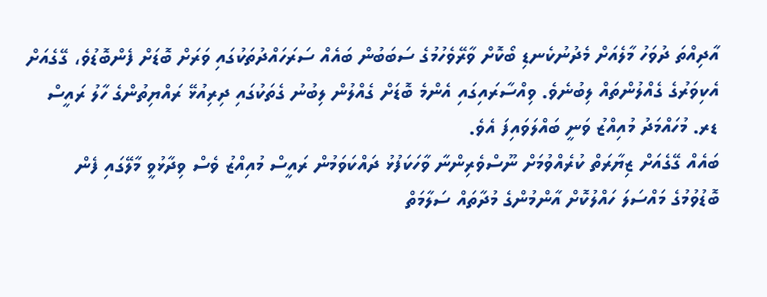އާދިއްތަ ދުވަހު މާލެއަށް މެދުނުކެނޑި ބޯކޮށް ވާރޭވެހުމުގެ ސަބަބުން ބައެއް ސަރަހައްދުތަކުގައި ވަރަށް ބޮޑަށް ފެންބޮޑުވެ، ގޭގެއަށް އެކިވަރުގެ ގެއްލުންތައް ލިބުނެވެ. ވިއްސާރައިގައި އެންމެ ބޮޑަށް ގެއްލުން ލިބުނު ގެތަކުގައި ދިރިއުޅޭ ރައްޔިތުންގެ ހާލު ރައީސް ޑރ. މުހައްމަދު މުއިއްޒު ވަނީ ބައްލަވައިފަ އެވެ.
ބައެއް ގޭގެއަށް ޒިޔާރަތް ކުރެއްވުމަށް ނޫސްވެރިންނާ ވާހަކަފުޅު ދައްކަވަމުން ރައީސް މުއިއްޒު ވެސް ވިދާޅުވީ މާލޭގައި ފެން ބޮޑުވުމުގެ މައްސަލަ ހައްލުކޮށް އާންމުންގެ މުދާތައް ސަލާމަތް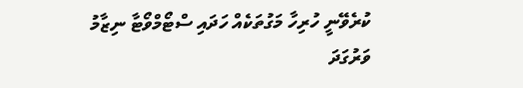ކުރެވޭނީ ހުރިހާ މަގުތަކެއް ހަދައި ސްޓޯމްވޯޓާ ނިޒާމު ވަރުގަދަ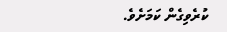ކުރެވިގެން ކަމަށެވެ.